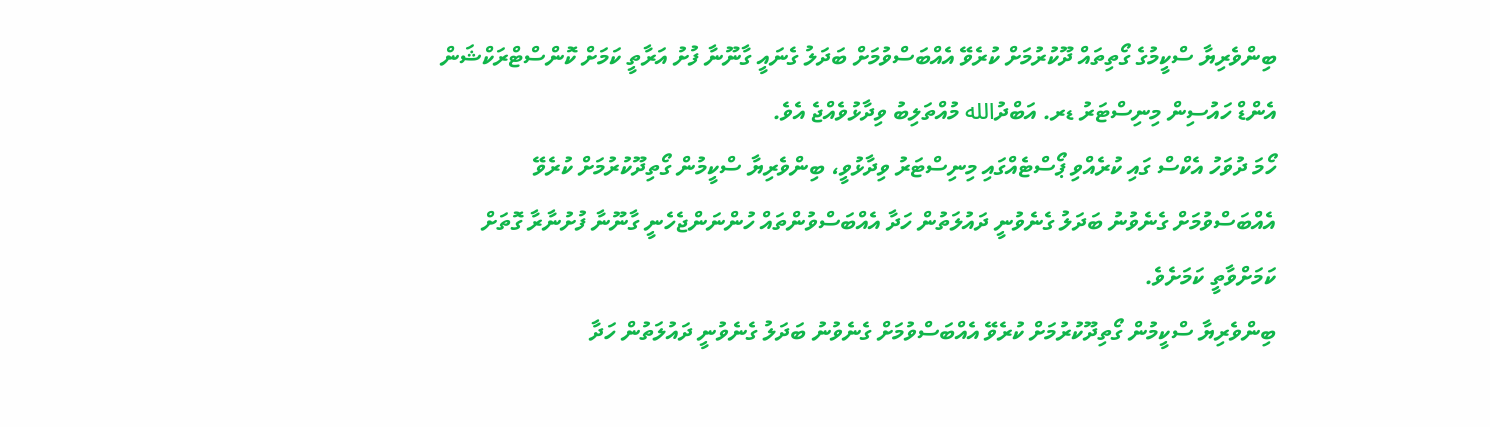ބިންވެރިޔާ ސްކީމުގެ ގޯތިތައް ދޫކުރުމަށް ކުރެވޭ އެއްބަސްވުމަށް ބަދަލު ގެނައީ ގާނޫނާ ފުށު އަރާތީ ކަމަށް ކޮންސްޓްރަކްޝަން އެންޑް ހައުސިން މިނިސްޓަރު ޑރ. އަބްދުالله މުއްތަލިބު ވިދާޅުވެއްޖެ އެވެ.
ހޯމަ ދުވަހު އެކްސް ގައި ކުރެއްވި ޕޯސްޓެއްގައި މިނިސްޓަރު ވިދާޅުވީ، ބިންވެރިޔާ ސްކީމުން ގޯތިދޫކުރުމަށް ކުރެވޭ އެއްބަސްވުމަށް ގެނެވުނު ބަދަލު ގެނެވުނީ ދައުލަތުން ހަދާ އެއްބަސްވުންތައް ހުންނަންޖެހެނީ ގާނޫނާ ފުށުނާރާ ގޮތަށް ކަމަށްވާތީ ކަމަށެވެ.
ބިންވެރިޔާ ސްކީމުން ގޯތިދޫކުރުމަށް ކުރެވޭ އެއްބަސްވުމަށް ގެނެވުނު ބަދަލު ގެނެވުނީ ދައުލަތުން ހަދާ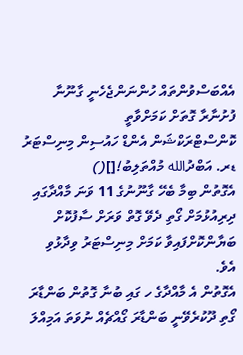އެއްބަސްވުންތައް ހުންނަންޖެހެނީ ގާނޫނާ ފުށުނާރާ ގޮތަށް ކަމަށްވާތީ
ކޮންސްޓްރަކްޝަން އެންޑް ހައުސިން މިނިސްޓަރު ޑރ. އަބްދުالله މުއްތަލިބު![]()
އެގޮތުން ބިމާ ބެހޭ ގާނޫނުގެ 11 ވަނަ މާއްދާގައި ދިރިއުޅުމަށް ގޯތި ދެވޭ ގޮތް ވަރަށް ސާފުކޮށް ބަޔާންކޮށްފައިވާ ކަމަށް މިނިސްޓަރު ވިދާޅުވި އެވެ.
އެގޮތުން އެ މާއްދާގެ ހ ގައި ބުނާ ގޮތުން ބަންޑާރަ ގޯތި ދޫކުރެވޭނީ ބަންޑާރަ ގޯއްޗެއް ނުވަތަ އަމިއްލަ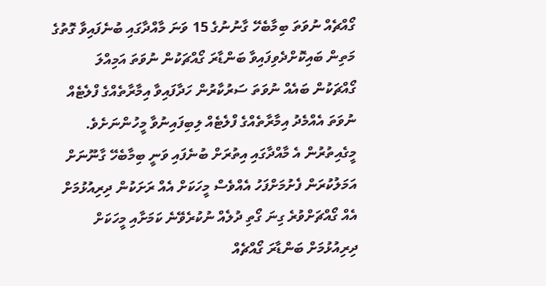ގޯއްޗެއް ނުވަތަ ބިމާބެހޭ ގާނުނުގެ 15 ވަނަ މާއްދާގައި ބުނެފައިވާ ގޮތުގެ މަތިން ބައިކޮށްދެވިފައިވާ ބަންޑާރަ ގޯއްޗަކުން ނުވަތަ އަމިއްލަ ގޯއްޗަކުން ބައެއް ނުވަތަ ސަރުކާރުން ހަދާފައިވާ އިމާރާތެއްގެ ފްލެޓެއް ނުވަތަ އެއްމެދު އިމާރާތެއްގެ ފްލެޓެއް ލިބިފައިނުވާ މީހުންނަށެވެ.
މީގެއިތުރުން އެ މާއްދާގައި އިތުރަށް ބުނެފައި ވަނީ ބިމާބެހޭ ގާނޫނަށް އަމަލުކުރަން ފެށުމަށްފަހު އެއްވެސް މީހަކަށް އެއް ރަށަކުން ދިރިއުޅުމަށް އެއް ގޯއްޗަށްވުރެ ގިނަ ގޯތި ދުލެއް ނުކުރެވޭނެ ކަމަށާއި މީހަކަށް ދިރިއުޅުމަށް ބަންޑާރަ ގޯއްޗެއް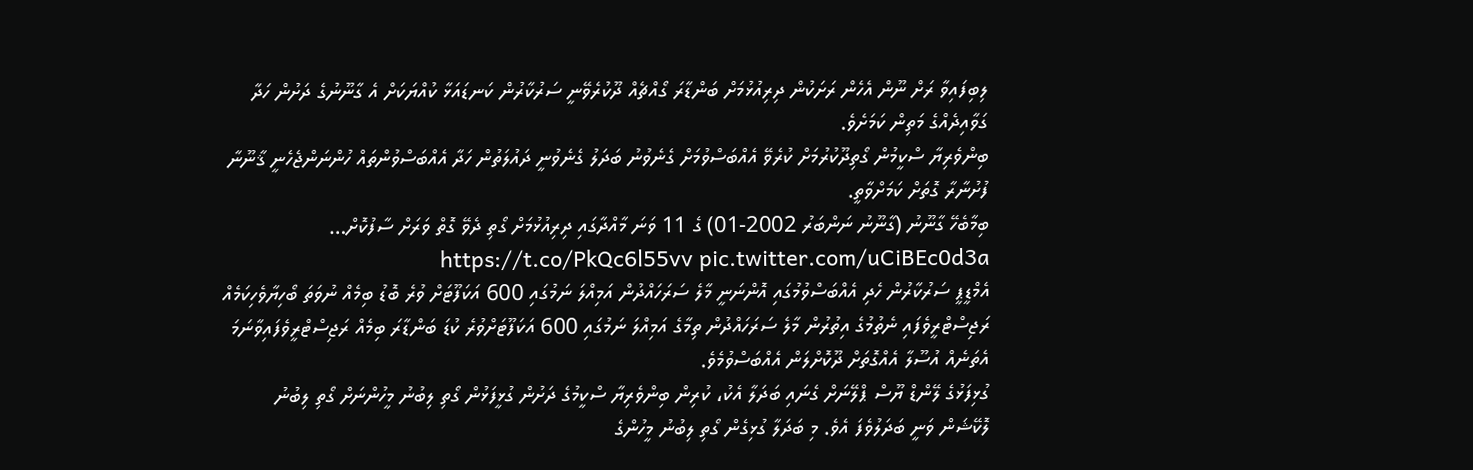ލިބިފައިވާ ރަށް ނޫން އެހެން ރަށަކުން ދިރިއުޅުމަށް ބަންޑާރަ ގޯއްޗެއް ދޫކުރެވޭނީ ސަރުކާރުން ކަނޑައަޅާ ކުއްޔަކަށް އެ ގާނޫނުގެ ދަށުން ހަދާ ގަވާއިދެއްގެ މަތިން ކަމަށެވެ.
ބިންވެރިޔާ ސްކީމުން ގޯތިދޫކުރުމަށް ކުރެވޭ އެއްބަސްވުމަށް ގެނެވުނު ބަދަލު ގެނެވުނީ ދައުލަތުން ހަދާ އެއްބަސްވުންތައް ހުންނަންޖެހެނީ ޤާނޫނާ ފުށުނާރާ ގޮތަށް ކަމަށްވާތީ.
ބިމާބެހޭ ގާނޫނު (ގާނޫނު ނަންބަރު 2002-01) ގެ 11 ވަނަ މާއްދާގައި ދިރިއުޅުމަށް ގޯތި ދެވޭ ގޮތް ވަރަށް ސާފުކޮށް… https://t.co/PkQc6l55vv pic.twitter.com/uCiBEc0d3a
އެމްޑީޕީ ސަރުކާރުން ހެދި އެއްބަސްވުމުގައި އޮންނަނީ މާލެ ސަރަހައްދުން އަމިއްލަ ނަމުގައި 600 އަކަފޫޓަށް ވުރެ ބޮޑު ބިމެއް ނުވަތަ ބޯހިޔާވެހިކަމެއް ރަޖިސްޓްރީވެފައި ނެތުމުގެ އިތުރުން މާލެ ސަރަހައްދުން ތިމާގެ އަމިއްލަ ނަމުގައި 600 އަކަފޫޓަށްވުރެ ކުޑަ ބަންޑާރަ ބިމެއް ރަޖިސްޓްރީވެފައިވާނަމަ އެތަނެއް އުސޫލާ އެއްގޮތަށް ދޫކޮށްލަން އެއްބަސްވުމެވެ.
ގުޅިފަޅުގެ ލޭންޑް ޔޫސް ޕްލޭނަށް ގެނައި ބަދަލާ އެކު، ކުރިން ބިންވެރިޔާ ސްކީމުގެ ދަށުން ގުޅީފަޅުން ގޯތި ލިބުނު މީހުންނަށް ގޯތި ލިބުނު ލޮކޭޝަން ވަނީ ބަދަލުވެފަ އެވެ. މި ބަދަލާ ގުޅިގެން ގޯތި ލިބުނު މީހުންގެ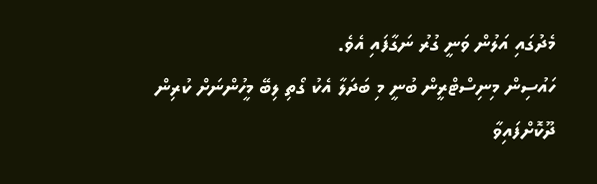މެދުގައި އަލުން ވަނީ ގުރު ނަގާފައި އެވެ.
ހައުސިން މިނިސްޓްރީން ބުނީ މި ބަދަލާ އެކު ގޯތި ލިބޭ މީހުންނަށް ކުރިން ދޫކޮށްފައިވާ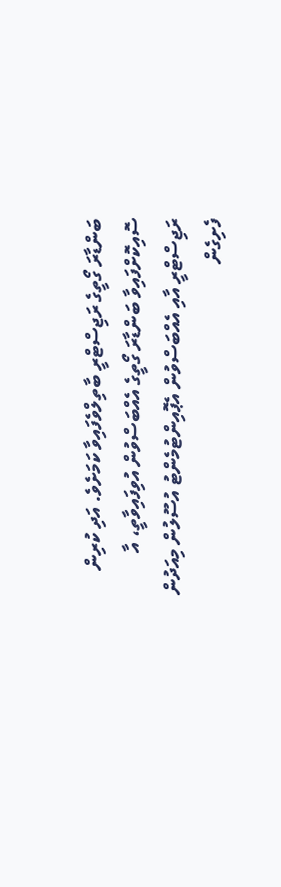ބަންޑާރަ ގޯތީގެ ރަޖިސްޓްރީ ބާތިލްވެފައިވާ ކަމަށެވެ. އަދި ކުރިން ސޮއިކޮށްފައިވާ ބަންޑާރަ ގޯތީގެ އެއްބަސްވުން އުވިފައިވާތީ، އާ ރަޖިސްޓްރީ އާއި އެއްބަސްވުން އެޕޮއިންޓުމެންޓު އުސޫލުން މިއަދުން ފެށިގެން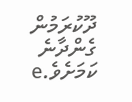ދޫކުރަމުން ގެންދާނެ ކަމަށެވެ.e